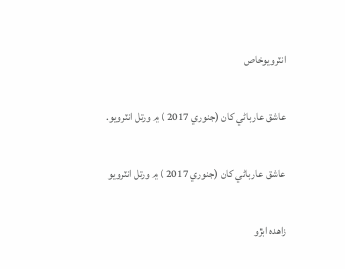انٽرويوخاص

عاشق عارباڻي کان (جنوري 2017 ) ۾ ورتل انٽرويو.

عاشق عارباڻي کان (جنوري 2017 ) ۾ ورتل انٽرويو

زاهده ابڙو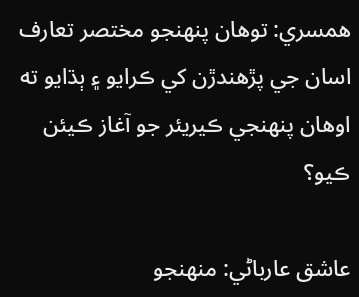همسري: توهان پنهنجو مختصر تعارف اسان جي پڙهندڙن کي ڪرايو ۽ ٻڌايو ته اوهان پنهنجي ڪيريئر جو آغاز ڪيئن ڪيو؟

عاشق عارباڻي: منهنجو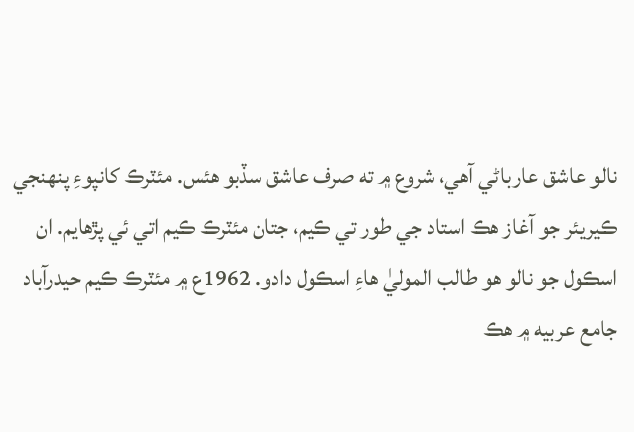نالو عاشق عارباڻي آهي، شروع ۾ ته صرف عاشق سڏبو هئس. مئٽرڪ کانپوءِ پنهنجي ڪيريئر جو آغاز هڪ استاد جي طور تي ڪيم، جتان مئٽرڪ ڪيم اتي ئي پڙهايم. ان اسڪول جو نالو هو طالب الموليٰ هاءِ اسڪول دادو. 1962ع ۾ مئٽرڪ ڪيم حيدرآباد جامع عربيه ۾ هڪ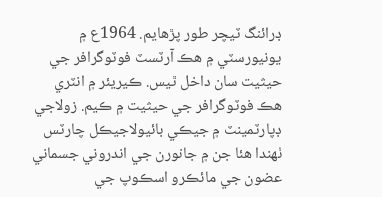ڊرائنگ ٽيچر طور پڙهايم. 1964ع ۾ يونيورسٽي ۾ هڪ آرٽسٽ فوٽوگرافر جي حيثيت سان داخل ٿيس. ڪيريئر ۾ انٽري هڪ فوٽوگرافر جي حيثيت ۾ ڪيم. زولاجي ڊپارٽمينٽ ۾ جيڪي بائيولاجيڪل چارٽس ٺهندا هئا جن ۾ جانورن جي اندروني جسماني عضون جي مائڪرو اسڪوپ جي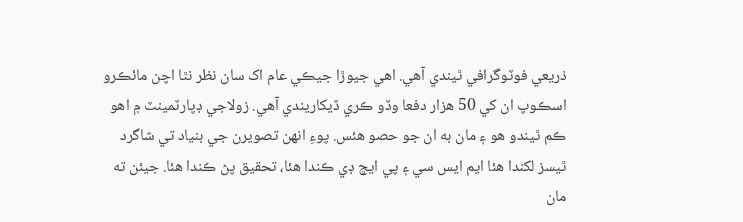ذريعي فوٽوگرافي ٿيندي آهي. اهي جيوڙا جيڪي عام اک سان نظر نٿا اچن مائڪرو اسڪوپ ان کي 50 هزار دفعا وڏو ڪري ڏيکاريندي آهي. زولاجي ڊپارٽمينٽ ۾ اهو ڪم ٿيندو هو ۽ مان به ان جو حصو هئس. پوءِ انهن تصويرن جي بنياد تي شاگرد ٿيسز لکندا هئا ايم ايس سي ۽ پي ايڇ ڊي ڪندا هئا، تحقيق پڻ ڪندا هئا. جيئن ته مان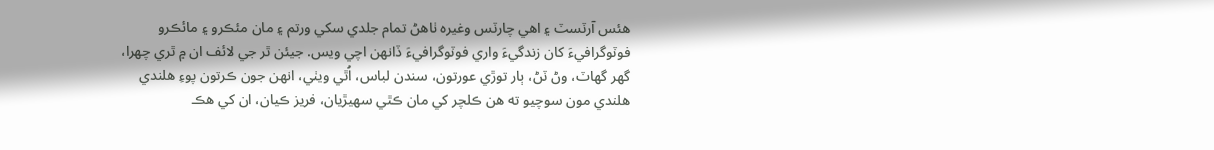هئس آرٽسٽ ۽ اهي چارٽس وغيره ٺاهڻ تمام جلدي سکي ورتم ۽ مان مئڪرو ۽ مائڪرو فوٽوگرافيءَ کان زندگيءَ واري فوٽوگرافيءَ ڏانهن اچي ويس. جيئن ٿر جي لائف ان ۾ ٿري چهرا، گهر گهاٽ، وڻ ٽڻ، ٻار توڙي عورتون، سندن لباس، اُٿي ويٺي، انهن جون ڪرتون پوءِ هلندي هلندي مون سوچيو ته هن ڪلچر کي مان ڪٿي سهيڙيان، فريز ڪيان، ان کي هڪ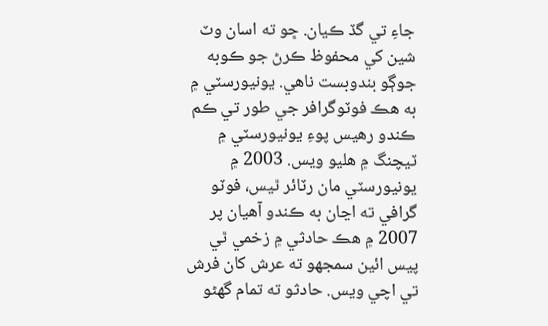جاءِ تي گڏ ڪيان. ڇو ته اسان وٽ شين کي محفوظ ڪرڻ جو ڪوبه جوڳو بندوبست ناهي. يونيورسٽي ۾ به هڪ فوٽوگرافر جي طور تي ڪم ڪندو رهيس پوءِ يونيورسٽي ۾ ٽيچنگ ۾ هليو ويس. 2003 ۾ يونيورسٽي مان رٽائر ٿيس، فوٽو گرافي ته اڃان به ڪندو آهيان پر 2007 ۾ هڪ حادثي ۾ زخمي ٿي پيس ائين سمجهو ته عرش کان فرش تي اچي ويس. حادثو ته تمام گهڻو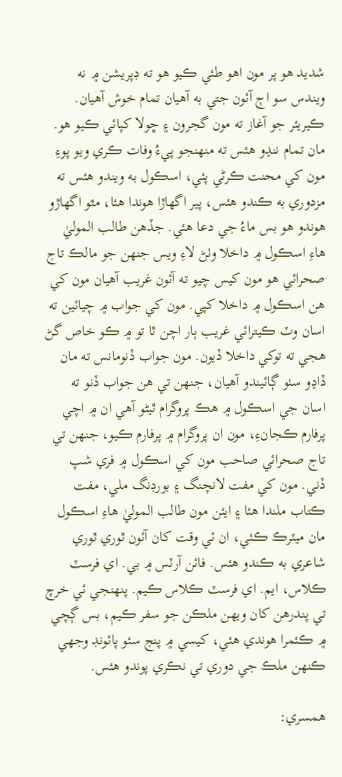شديد هو پر مون اهو طئي ڪيو هو ته ڊپريشن ۾ نه ويندس سو اڄ آئون جتي به آهيان تمام خوش آهيان. ڪيريئر جو آغاز ته مون گجرون ۽ ڇولا کپائي ڪيو هو. مان تمام ننڍو هئس ته منهنجو پيءُ وفات ڪري ويو پوءِ مون کي محنت ڪرڻي پئي، اسڪول به ويندو هئس ته مزدوري به ڪندو هئس، پير اگهاڙا هوندا هئا، مٿو اگهاڙو هوندو هو بس ماءُ جي دعا هئي. جڏهن طالب الموليٰ هاءِ اسڪول ۾ داخلا وٺڻ لاءِ ويس جنهن جو مالڪ تاج صحرائي هو مون کيس چيو ته آئون غريب آهيان مون کي هن اسڪول ۾ داخلا کپي. مون کي جواب ۾ چيائين ته اسان وٽ ڪيترائي غريب ٻار اچن ٿا تو ۾ ڪو خاص گڻ هجي ته توکي داخلا ڏيون. مون جواب ڏنومانس ته مان ڏاڍو سٺو ڳائيندو آهيان، جنهن تي هن جواب ڏنو ته اسان جي اسڪول ۾ هڪ پروگرام ٿيڻو آهي ان ۾ اچي پرفارم ڪجانءِ، مون ان پروگرام ۾ پرفارم ڪيو، جنهن تي تاج صحرائي صاحب مون کي اسڪول ۾ فري شپ ڏني. مون کي مفت لانچنگ ۽ بورڊنگ ملي، مفت ڪتاب ملندا هئا ۽ ايئن مون طالب الموليٰ هاءِ اسڪول مان ميٽرڪ ڪئي، ان ئي وقت کان آئون ٿوري ٿوري شاعري به ڪندو هئس. فائن آرٽس ۾ بي. اي فرسٽ ڪلاس، ايم. اي فرسٽ ڪلاس ڪيم. پنهنجي ئي خرچ تي پندرهن کان ويهن ملڪن جو سفر ڪيم، بس ڳچي ۾ ڪئمرا هوندي هئي، کيسي ۾ پنج سئو پائونڊ وجهي ڪنهن ملڪ جي دوري تي نڪري پوندو هئس.

همسري: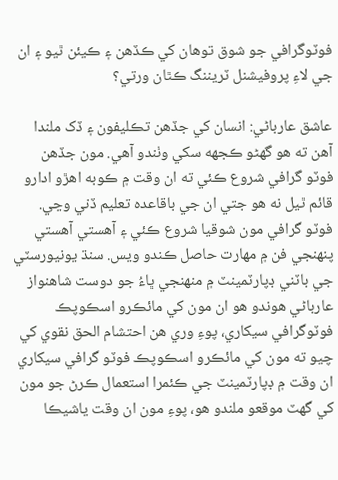فوٽوگرافي جو شوق توهان کي ڪڏهن ۽ ڪيئن ٿيو ۽ ان جي لاءِ پروفيشنل ٽريننگ ڪٿان ورتي؟

عاشق عارباڻي: انسان کي جڏهن تڪليفون ۽ ڏک ملندا آهن ته هو گهڻو ڪجهه سکي وٺندو آهي. مون جڏهن فوٽو گرافي شروع ڪئي ته ان وقت ۾ ڪوبه اهڙو ادارو قائم ٿيل نه هو جتي ان جي باقاعده تعليم ڏني وڃي. فوٽو گرافي مون شوقيا شروع ڪئي ۽ آهستي آهستي پنهنجي فن ۾ مهارت حاصل ڪندو ويس. سنڌ يونيورسٽي جي باٽني ڊپارٽمينٽ ۾ منهنجي ڀاءُ جو دوست شاهنواز عارباڻي هوندو هو ان مون کي مائڪرو اسڪوپڪ فوٽوگرافي سيکاري، پوءِ وري هن احتشام الحق نقوي کي چيو ته مون کي مائڪرو اسڪوپڪ فوٽو گرافي سيکاري ان وقت ۾ ڊپارٽمينٽ جي ڪئمرا استعمال ڪرڻ جو مون کي گهٽ موقعو ملندو هو، پوءِ مون ان وقت ياشيڪا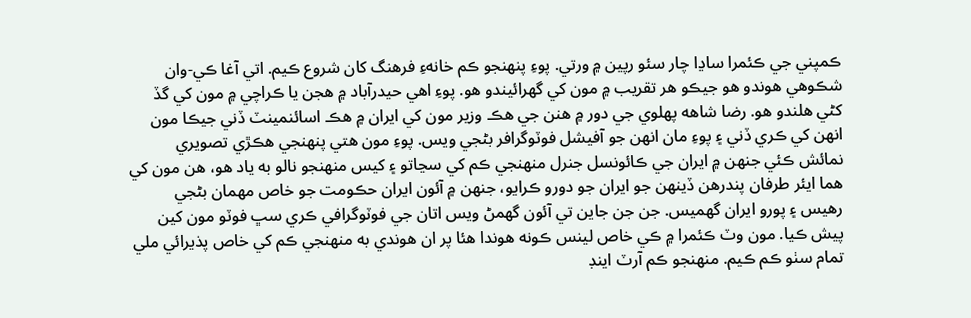ڪمپني جي ڪئمرا ساڍا چار سئو رپين ۾ ورتي. پوءِ پنهنجو ڪم خانهءِ فرهنگ کان شروع ڪيم. اتي آغا ڪي-وان شڪوهي هوندو هو جيڪو هر تقريب ۾ مون کي گهرائيندو هو. پوءِ اهي حيدرآباد ۾ هجن يا ڪراچي ۾ مون کي گڏ کڻي هلندو هو. رضا شاهه پهلوي جي دور ۾ هنن جي هڪ وزير مون کي ايران ۾ هڪ اسائنمينٽ ڏني جيڪا مون انهن کي ڪري ڏني ۽ پوءِ مان انهن جو آفيشل فوٽوگرافر بڻجي ويس. پوءِ مون هتي پنهنجي هڪڙي تصويري نمائش ڪئي جنهن ۾ ايران جي ڪائونسل جنرل منهنجي ڪم کي سڃاتو ۽ کيس منهنجو نالو به ياد هو، هن مون کي هما ايئر طرفان پندرهن ڏينهن جو ايران جو دورو ڪرايو، جنهن ۾ آئون ايران حڪومت جو خاص مهمان بڻجي رهيس ۽ پورو ايران گهميس. جن جن جاين تي آئون گهمڻ ويس اتان جي فوٽوگرافي ڪري سڀ فوٽو مون کين پيش ڪيا. مون وٽ ڪئمرا ۾ ڪي خاص لينس ڪونه هوندا هئا پر ان هوندي به منهنجي ڪم کي خاص پذيرائي ملي تمام سٺو ڪم ڪيم. منهنجو ڪم آرٽ اينڊ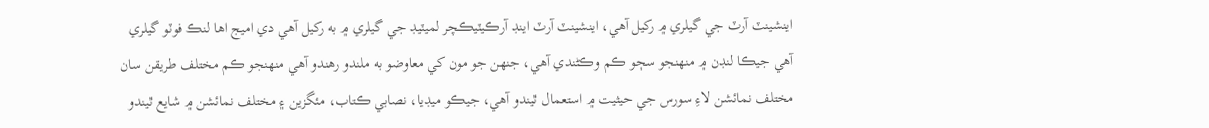اينشينٽ آرٽ جي گيلري ۾ رکيل آهي، اينشينٽ آرٽ اينڊ آرڪيٽيڪچر لميٽيڊ جي گيلري ۾ به رکيل آهي دي اميج اها لنڪ فوٽو گيلري آهي جيڪا لنڊن ۾ منهنجو سڄو ڪم وڪڻندي آهي، جنهن جو مون کي معاوضو به ملندو رهندو آهي منهنجو ڪم مختلف طريقن سان مختلف نمائشن لاءِ سورس جي حيثيت ۾ استعمال ٿيندو آهي، جيڪو ميڊيا، نصابي ڪتاب، مئگزين ۽ مختلف نمائشن ۾ شايع ٿيندو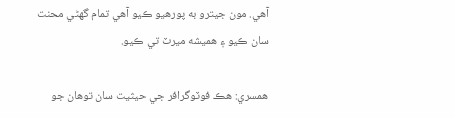آهي. مون جيترو به پورهيو ڪيو آهي تمام گهڻي محنت سان ڪيو ۽ هميشه ميرٽ تي ڪيو.

همسري: هڪ فوٽوگرافر جي حيثيت سان توهان جو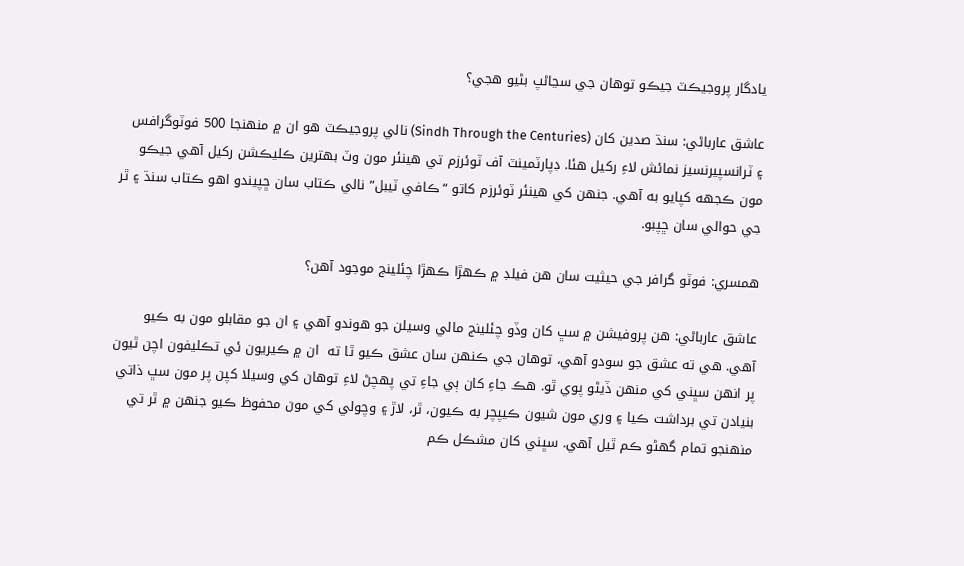يادگار پروجيڪٽ جيڪو توهان جي سڃاڻپ بڻيو هجي؟

عاشق عارباڻي: سنڌ صدين کان (Sindh Through the Centuries) نالي پروجيڪٽ هو ان ۾ منهنجا 500 فوٽوگرافس ۽ ٽرانسپيرنسيز نمائش لاءِ رکيل هئا. ڊپارٽمينٽ آف ٽوئرزم تي هينئر مون وٽ بهترين ڪليڪشن رکيل آهي جيڪو مون ڪجهه کپايو به آهي. جنهن کي هينئر ٽوئرزم کاتو “ڪافي ٽيبل” نالي ڪتاب سان ڇپيندو اهو ڪتاب سنڌ ۽ ٿر جي حوالي سان ڇپبو.

همسري: فوٽو گرافر جي حيثيت سان هن فيلڊ ۾ ڪهڙا ڪهڙا چئلينج موجود آهن؟

عاشق عارباڻي: هن پروفيشن ۾ سڀ کان وڏو چئلينج مالي وسيلن جو هوندو آهي ۽ ان جو مقابلو مون به ڪيو آهي. هي ته عشق جو سودو آهي، توهان جي ڪنهن سان عشق ڪيو ٿا ته  ان ۾ ڪيريون ئي تڪليفون اچن ٿيون پر انهن سڀني کي منهن ڏيڻو پوي ٿو. هڪ جاءِ کان ٻي جاءِ تي پهچڻ لاءِ توهان کي وسيلا کپن پر مون سڀ ذاتي بنيادن تي برداشت ڪيا ۽ وري مون شيون ڪيپچر به ڪيون، ٿر، لاڙ ۽ وچولي کي مون محفوظ ڪيو جنهن ۾ ٿر تي منهنجو تمام گهڻو ڪم ٿيل آهي. سڀني کان مشڪل ڪم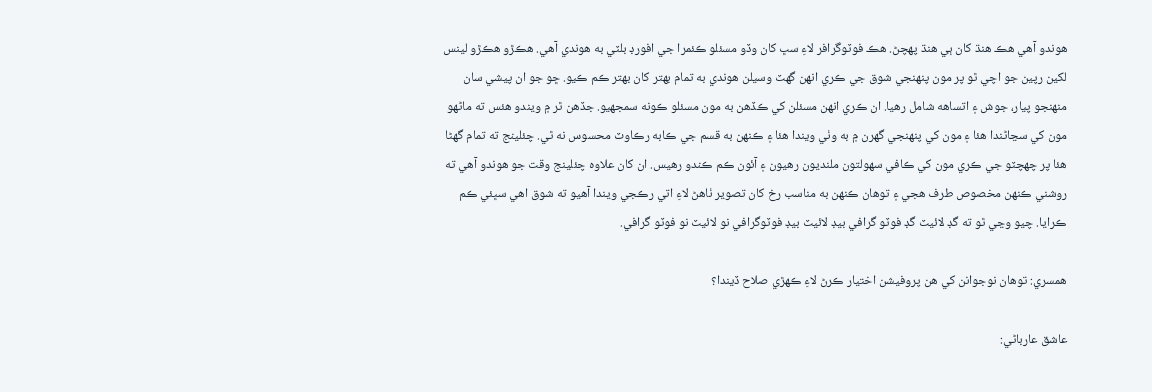هوندو آهي هڪ هنڌ کان ٻي هنڌ پهچڻ. هڪ فوٽوگرافر لاءِ سڀ کان وڏو مسئلو ڪئمرا جي افورڊ بلٽي به هوندي آهي. هڪڙو هڪڙو لينس لکين رپين جو اچي ٿو پر مون پنهنجي شوق جي ڪري انهن گهٽ وسيلن هوندي به تمام بهتر کان بهتر ڪم ڪيو. ڇو جو ان پيشي سان منهنجو پيار، جوش ۽ اتساهه شامل رهيا. ان ڪري انهن مسئلن کي ڪڏهن به مون مسئلو ڪونه سمجهيو. جڏهن ٿر ۾ ويندو هئس ته ماڻهو مون کي سڃاڻندا هئا ۽ مون کي پنهنجي گهرن ۾ به وٺي ويندا هئا ۽ ڪنهن به قسم جي ڪابه رڪاوٽ محسوس نه ٿي. چئلينج ته تمام گهڻا هئا پر چهچٽو جي ڪري مون کي ڪافي سهولتون ملنديون رهيون ۽ آئون ڪم ڪندو رهيس. ان کان علاوه چئلينج وقت جو هوندو آهي ته روشني ڪنهن مخصوص طرف هجي ۽ توهان ڪنهن به مناسب رخ کان تصوير ٺاهڻ لاءِ اتي رڪجي ويندا آهيو ته شوق اهي سڀئي ڪم ڪرايا. چيو وڃي ٿو ته گڊ لائيٽ گڊ فوٽو گرافي بيڊ لائيٽ بيڊ فوٽوگرافي نو لائيٽ نو فوٽو گرافي.

همسري: توهان نوجوانن کي هن پروفيشن اختيار ڪرڻ لاءِ ڪهڙي صلاح ڏيندا؟

عاشق عارباڻي: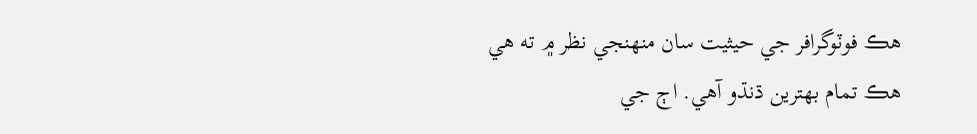هڪ فوٽوگرافر جي حيثيت سان منهنجي نظر ۾ ته هي هڪ تمام بهترين ڌنڌو آهي. اڄ جي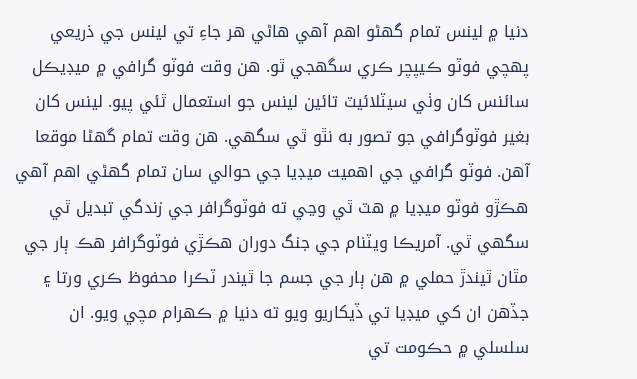دنيا ۾ لينس تمام گهڻو اهم آهي هاڻي هر جاءِ تي لينس جي ذريعي پهچي فوٽو ڪيپچر ڪري سگهجي ٿو. هن وقت فوٽو گرافي ۾ ميڊيڪل سائنس کان وٺي سيٽلائيٽ تائين لينس جو استعمال ٿئي پيو. لينس کان بغير فوٽوگرافي جو تصور به نٿو ٿي سگهي. هن وقت تمام گهڻا موقعا آهن. فوٽو گرافي جي اهميت ميڊيا جي حوالي سان تمام گهڻي اهم آهي هڪڙو فوٽو ميڊيا ۾ هٽ ٿي وڃي ته فوٽوگرافر جي زندگي تبديل ٿي سگهي ٿي. آمريڪا ويٽنام جي جنگ دوران هڪڙي فوٽوگرافر هڪ ٻار جي مٿان ٿيندڙ حملي ۾ هن ٻار جي جسم جا ٿيندر ٽڪرا محفوظ ڪري ورتا ۽ جڏهن ان کي ميڊيا تي ڏيکاريو ويو ته دنيا ۾ ڪهرام مچي ويو. ان سلسلي ۾ حڪومت تي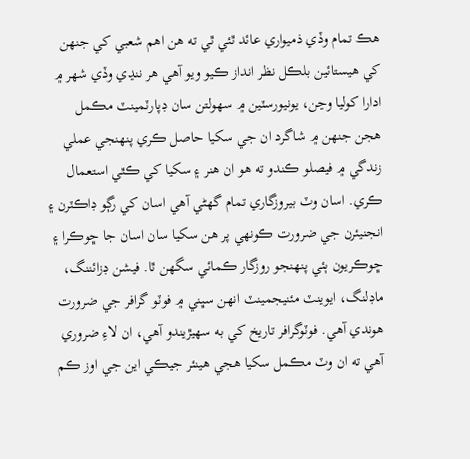هڪ تمام وڏي ذميواري عائد ٿئي ٿي ته هن اهم شعبي کي جنهن کي هيستائين بلڪل نظر انداز ڪيو ويو آهي هر ننڍي وڏي شهر ۾ ادارا کوليا وڃن، يونيورسٽين ۾ سهولتن سان ڊپارٽمينٽ مڪمل هجن جنهن ۾ شاگرد ان جي سکيا حاصل ڪري پنهنجي عملي زندگي ۾ فيصلو ڪندو ته هو ان هنر ۽ سکيا کي ڪٿي استعمال ڪري. اسان وٽ بيروزگاري تمام گهڻي آهي اسان کي رڳو ڊاڪٽرن ۽ انجنيئرن جي ضرورت ڪونهي پر هن سکيا سان اسان جا ڇوڪرا ۽ ڇوڪريون ٻئي پنهنجو روزگار ڪمائي سگهن ٿا. فيشن ڊزائننگ، ماڊلنگ، ايوينٽ مئنيجمينٽ انهن سڀني ۾ فوٽو گرافر جي ضرورت هوندي آهي. فوٽوگرافر تاريخ کي به سهيڙيندو آهي، ان لاءِ ضروري آهي ته ان وٽ مڪمل سکيا هجي هينئر جيڪي اين جي اوز ڪم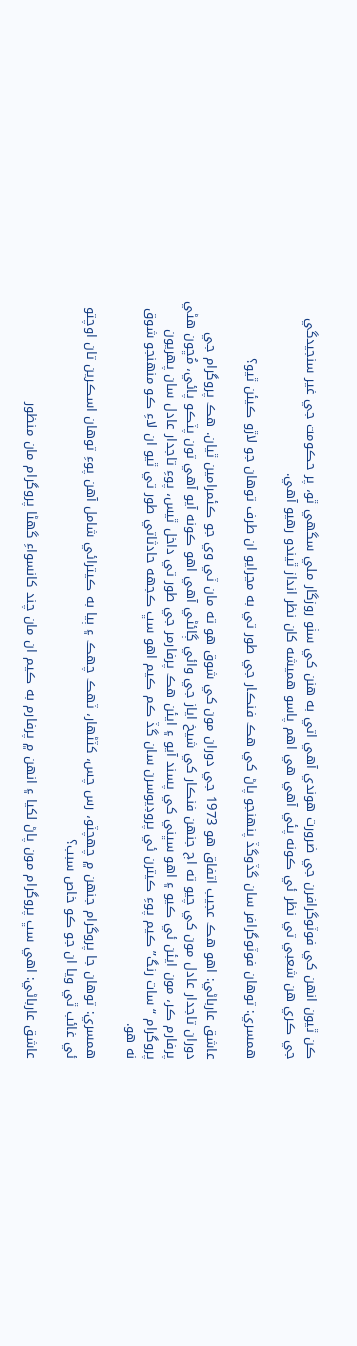ڪن ٿيون انهن کي فوٽوگرافرن جي ضرورت هوندي آهي اتي به هنن کي سٺو روزگار ملي سگهي ٿو، پر حڪومت جي غير سنجيدگي جي ڪري هن شعبي تي نظر ئي ڪونه پئي آهي هي اهم پاسو هميشه کان نظر انداز ٿيندو رهيو آهي.

همسري: توهان فوٽوگرافر سان گڏوگڏ پنهنجو پاڻ کي هڪ فنڪار جي طور تي به مڃرايو ان طرف توهان جو لاڙو ڪيئن ٿيو؟

عاشق عارباڻي: اهو هڪ عجيب اتفاق هو 1973 جي دوران مون کي شوق هو ته مان ٽي وي جو ڪئمرامين ٿيان. هڪ پروگرام جي دوران تاجدار عادل مون کي چيو ته اڄ جنهن فنڪار کي شيخ اياز جي وائي ڳائڻي آهي اهو ڪونه آيو آهي تون پٽڪو پائي، مُڇون هڻي پرفارم ڪر، مون ايئن ئي ڪيو ۽ اهو سڀني کي پسند آيو ۽ ايئن هڪ پرفارمر جي طور تي داخل ٿيس، پوءِ تاجدار عادل سان پهريون پروگرام “سات رنگ” ڪيم پوءِ ڪيترن ئي پروڊيوسرن سان گڏ ڪم ڪيم اهو سڀ ڪجهه حادثاتي طور تي ٿيو ان لاءِ ڪو منهنجو شوق نه هو.

همسري: توهان جا پروگرام جنهن ۾ چهچٽو، رس چس، کٽڻهار، ٽهڪ چهڪ ۽ ٻيا به ڪيترائي شامل آهن پوءِ توهان اسڪرين تان اوچتو ئي غائب ٿي ويا ان جو ڪو خاص سبب؟

عاشق عارباڻي: اهي سڀ پروگرام مون پاڻ لکيا ۽ انهن ۾ پرفارم به ڪيم ان مان چند کانسواءِ گهڻا پروگرام مان منظور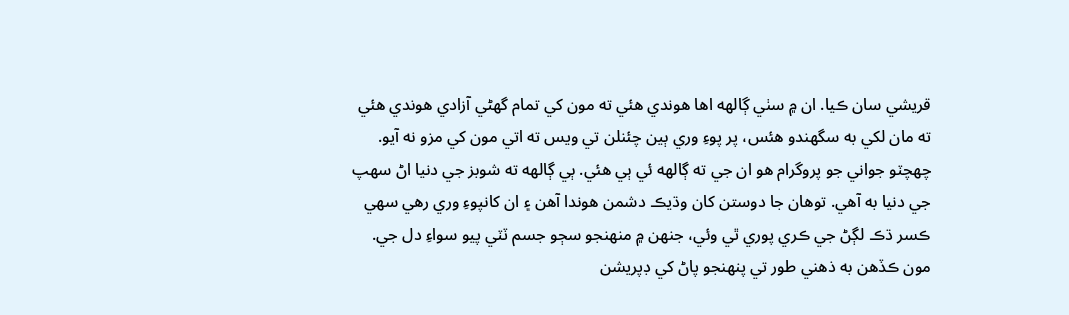قريشي سان ڪيا. ان ۾ سٺي ڳالهه اها هوندي هئي ته مون کي تمام گهڻي آزادي هوندي هئي ته مان لکي به سگهندو هئس، پر پوءِ وري ٻين چئنلن تي ويس ته اتي مون کي مزو نه آيو. چهچٽو جواني جو پروگرام هو ان جي ته ڳالهه ئي ٻي هئي. ٻي ڳالهه ته شوبز جي دنيا اڻ سهپ جي دنيا به آهي. توهان جا دوستن کان وڌيڪ دشمن هوندا آهن ۽ ان کانپوءِ وري رهي سهي ڪسر ڌڪ لڳڻ جي ڪري پوري ٿي وئي، جنهن ۾ منهنجو سڄو جسم ٽٽي پيو سواءِ دل جي. مون ڪڏهن به ذهني طور تي پنهنجو پاڻ کي ڊپريشن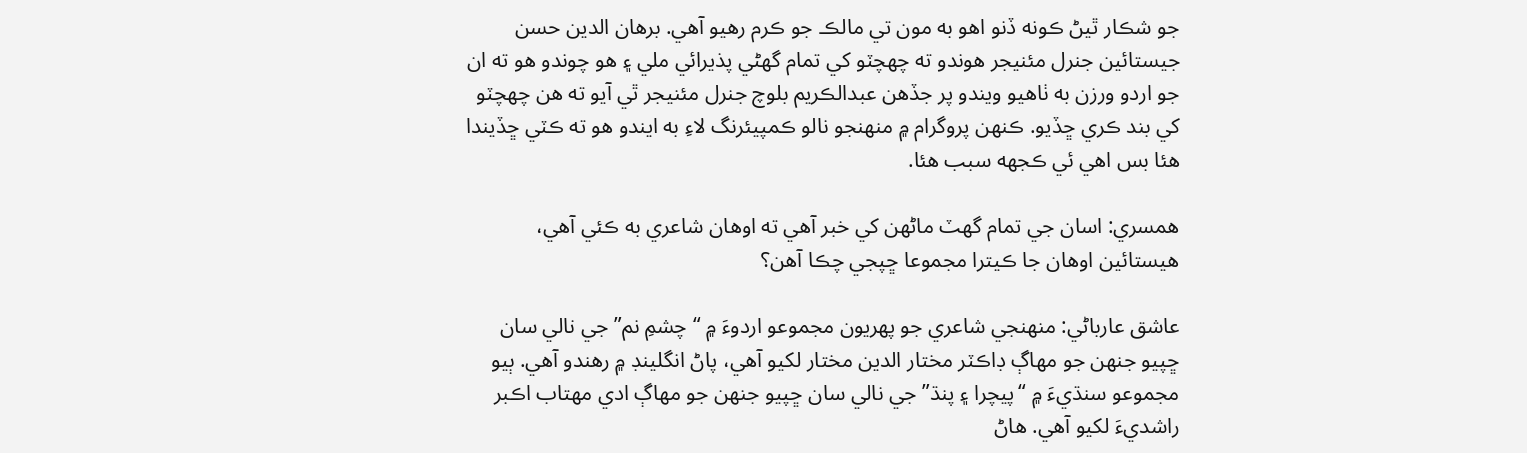جو شڪار ٿيڻ ڪونه ڏنو اهو به مون تي مالڪ جو ڪرم رهيو آهي. برهان الدين حسن جيستائين جنرل مئنيجر هوندو ته چهچٽو کي تمام گهڻي پذيرائي ملي ۽ هو چوندو هو ته ان جو اردو ورزن به ٺاهيو ويندو پر جڏهن عبدالڪريم بلوچ جنرل مئنيجر ٿي آيو ته هن چهچٽو کي بند ڪري ڇڏيو. ڪنهن پروگرام ۾ منهنجو نالو ڪمپيئرنگ لاءِ به ايندو هو ته ڪٽي ڇڏيندا هئا بس اهي ئي ڪجهه سبب هئا.

همسري: اسان جي تمام گهٽ ماڻهن کي خبر آهي ته اوهان شاعري به ڪئي آهي، هيستائين اوهان جا ڪيترا مجموعا ڇپجي چڪا آهن؟

عاشق عارباڻي: منهنجي شاعري جو پهريون مجموعو اردوءَ ۾ “چشمِ نم” جي نالي سان ڇپيو جنهن جو مهاڳ ڊاڪٽر مختار الدين مختار لکيو آهي، پاڻ انگلينڊ ۾ رهندو آهي. ٻيو مجموعو سنڌيءَ ۾ “پيچرا ۽ پنڌ” جي نالي سان ڇپيو جنهن جو مهاڳ ادي مهتاب اڪبر راشديءَ لکيو آهي. هاڻ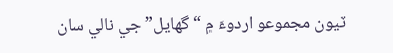ٽيون مجموعو اردوءَ ۾ “گهايل” جي نالي سان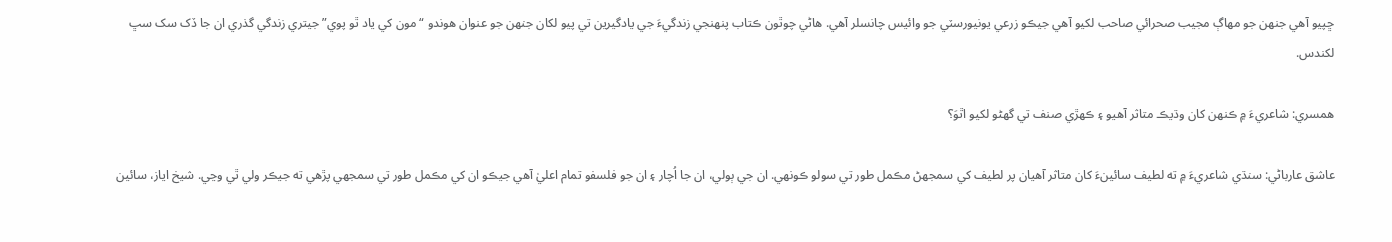ڇپيو آهي جنهن جو مهاڳ مجيب صحرائي صاحب لکيو آهي جيڪو زرعي يونيورسٽي جو وائيس چانسلر آهي. هاڻي چوٿون ڪتاب پنهنجي زندگيءَ جي يادگيرين تي پيو لکان جنهن جو عنوان هوندو “مون کي ياد ٿو پوي” جيتري زندگي گذري ان جا ڏک سک سڀ لکندس.

همسري: شاعريءَ ۾ ڪنهن کان وڌيڪ متاثر آهيو ۽ ڪهڙي صنف تي گهڻو لکيو اٿوَ؟

عاشق عارباڻي: سنڌي شاعريءَ ۾ ته لطيف سائينءَ کان متاثر آهيان پر لطيف کي سمجهڻ مڪمل طور تي سولو ڪونهي. ان جي ٻولي، ان جا اُچار ۽ ان جو فلسفو تمام اعليٰ آهي جيڪو ان کي مڪمل طور تي سمجهي پڙهي ته جيڪر ولي ٿي وڃي. شيخ اياز، سائين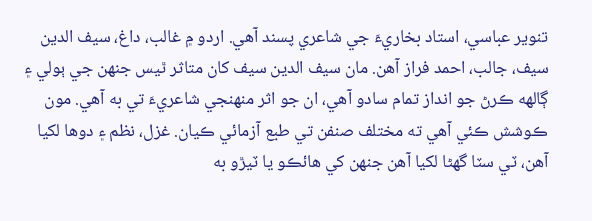تنوير عباسي، استاد بخاريءَ جي شاعري پسند آهي. اردو ۾ غالب، داغ، سيف الدين سيف، جالب، احمد فراز آهن. مان سيف الدين سيف کان متاثر ٿيس جنهن جي ٻولي ۽ ڳالهه ڪرڻ جو انداز تمام سادو آهي، ان جو اثر منهنجي شاعريءَ تي به آهي. مون ڪوشش ڪئي آهي ته مختلف صنفن تي طبع آزمائي ڪيان. غزل، نظم ۽ دوها لکيا آهن، ٽي سٽا گهڻا لکيا آهن جنهن کي هائڪو يا ٽيڙو به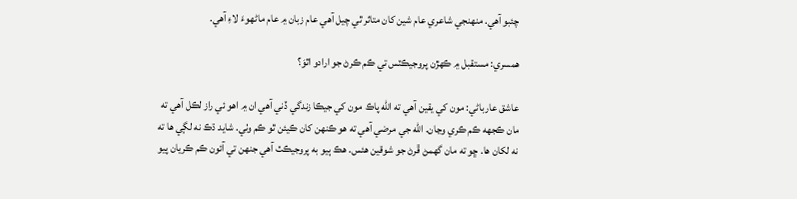چئبو آهي. منهنجي شاعري عام شين کان متاثر ٿي چيل آهي عام زبان ۾ عام ماڻهوءَ لاءِ آهي.

همسري: مستقبل ۾ ڪهڙن پروجيڪٽس تي ڪم ڪرڻ جو ارادو اٿوَ؟

عاشق عارباڻي: مون کي يقين آهي ته الله پاڪ مون کي جيڪا زندگي ڏني آهي ان ۾ اهو ئي راز لڪل آهي ته مان ڪجهه ڪم ڪري وڃان. الله جي مرضي آهي ته هو ڪنهن کان ڪيئن ٿو ڪم وٺي. شايد ڌڪ نه لڳي ها ته نه لکان ها. ڇو ته مان گهمڻ ڦرڻ جو شوقين هئس. هڪ ٻيو به پروجيڪٽ آهي جنهن تي آئون ڪم ڪريان پيو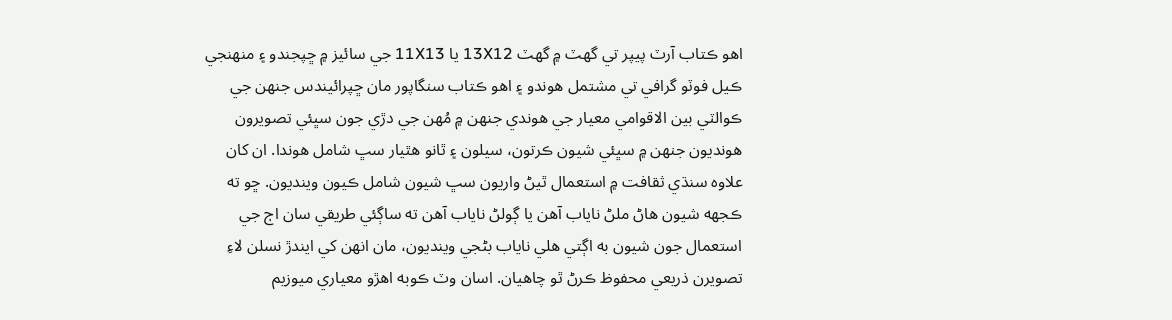اهو ڪتاب آرٽ پيپر تي گهٽ ۾ گهٽ 13X12 يا 11X13 جي سائيز ۾ ڇپجندو ۽ منهنجي ڪيل فوٽو گرافي تي مشتمل هوندو ۽ اهو ڪتاب سنگاپور مان ڇپرائيندس جنهن جي ڪوالٽي بين الاقوامي معيار جي هوندي جنهن ۾ مُهن جي دڙي جون سڀئي تصويرون هونديون جنهن ۾ سڀئي شيون ڪرتون، سيلون ۽ ٿانو هٿيار سڀ شامل هوندا. ان کان علاوه سنڌي ثقافت ۾ استعمال ٿيڻ واريون سڀ شيون شامل ڪيون وينديون. ڇو ته ڪجهه شيون هاڻ ملڻ ناياب آهن يا ڳولڻ ناياب آهن ته ساڳئي طريقي سان اڄ جي استعمال جون شيون به اڳتي هلي ناياب بڻجي وينديون، مان انهن کي ايندڙ نسلن لاءِ تصويرن ذريعي محفوظ ڪرڻ ٿو چاهيان. اسان وٽ ڪوبه اهڙو معياري ميوزيم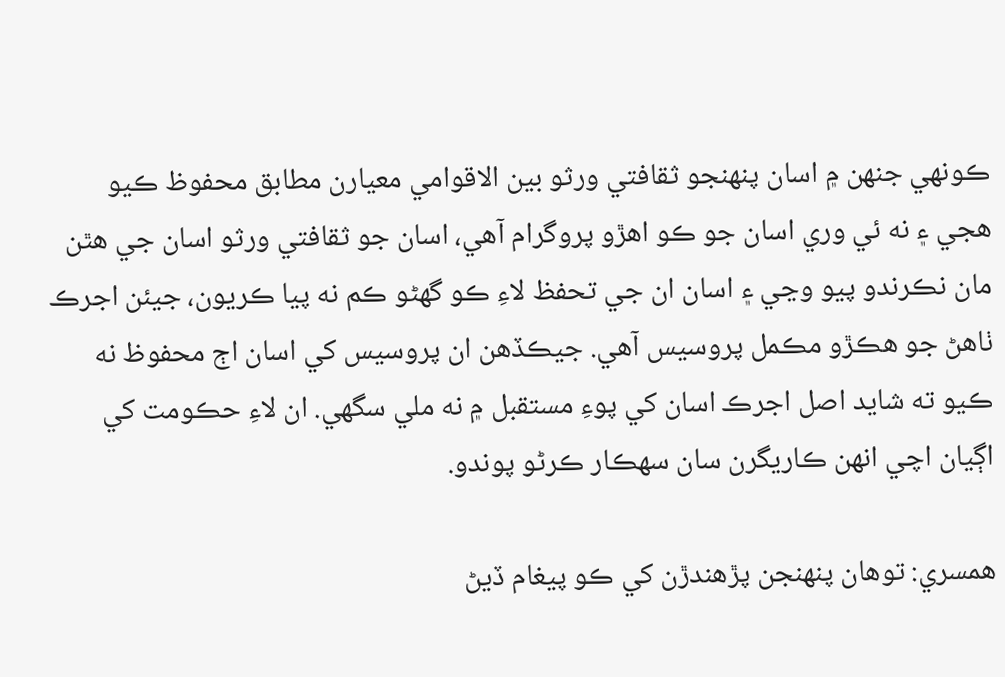ڪونهي جنهن ۾ اسان پنهنجو ثقافتي ورثو بين الاقوامي معيارن مطابق محفوظ ڪيو هجي ۽ نه ئي وري اسان جو ڪو اهڙو پروگرام آهي، اسان جو ثقافتي ورثو اسان جي هٿن مان نڪرندو پيو وڃي ۽ اسان ان جي تحفظ لاءِ ڪو گهڻو ڪم نه پيا ڪريون، جيئن اجرڪ ٺاهڻ جو هڪڙو مڪمل پروسيس آهي. جيڪڏهن ان پروسيس کي اسان اڄ محفوظ نه ڪيو ته شايد اصل اجرڪ اسان کي پوءِ مستقبل ۾ نه ملي سگهي. ان لاءِ حڪومت کي اڳيان اچي انهن ڪاريگرن سان سهڪار ڪرڻو پوندو.

همسري: توهان پنهنجن پڙهندڙن کي ڪو پيغام ڏيڻ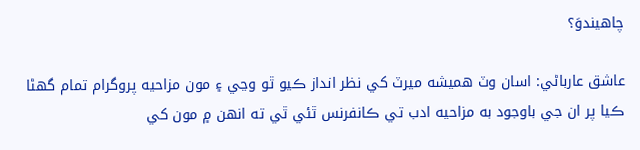چاهيندوَ؟

عاشق عارباڻي: اسان وٽ هميشه ميرٽ کي نظر انداز ڪيو ٿو وڃي ۽ مون مزاحيه پروگرام تمام گهڻا ڪيا پر ان جي باوجود به مزاحيه ادب تي ڪانفرنس ٿئي ٿي ته انهن ۾ مون کي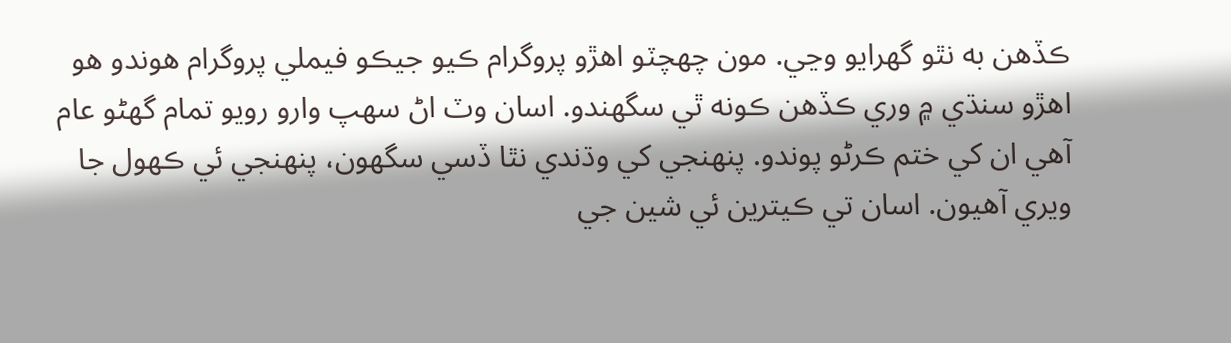ڪڏهن به نٿو گهرايو وڃي. مون چهچٽو اهڙو پروگرام ڪيو جيڪو فيملي پروگرام هوندو هو اهڙو سنڌي ۾ وري ڪڏهن ڪونه ٿي سگهندو. اسان وٽ اڻ سهپ وارو رويو تمام گهڻو عام آهي ان کي ختم ڪرڻو پوندو. پنهنجي کي وڌندي نٿا ڏسي سگهون، پنهنجي ئي ڪهول جا ويري آهيون. اسان تي ڪيترين ئي شين جي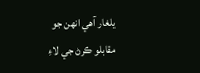يلغار آهي انهن جو مقابلو ڪرڻ جي لاءِ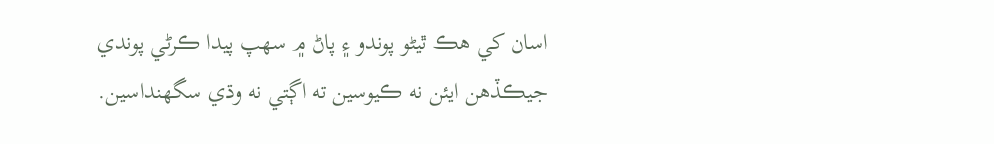اسان کي هڪ ٿيڻو پوندو ۽ پاڻ ۾ سهپ پيدا ڪرڻي پوندي جيڪڏهن ايئن نه ڪيوسين ته اڳتي نه وڌي سگهنداسين.